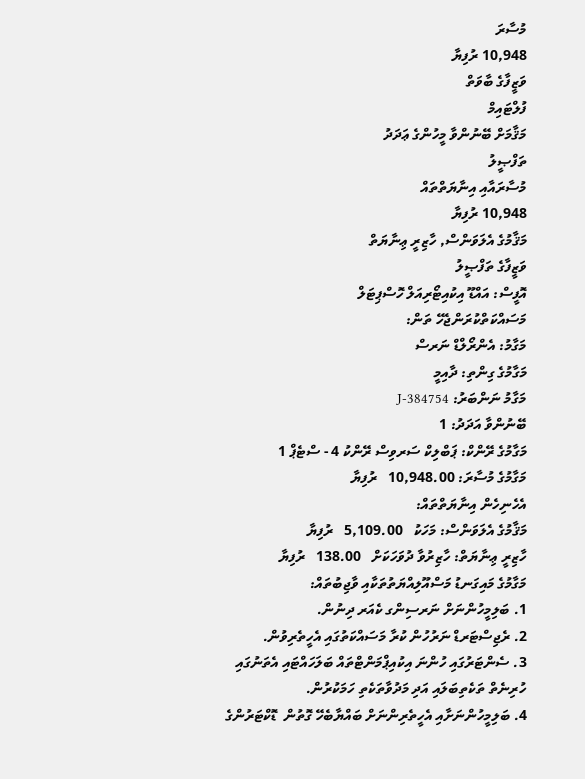މުސާރަ
10,948 ރުފިޔާ
ވަޒީފާގެ ބާވަތް
ފުލްޓައިމް
މަޤާމަށް ބޭނުންވާ މީހުންގެ ޢަދަދު
ތަފްޞީލު
މުސާރައާއި އިނާޔަތްތައް
10,948 ރުފިޔާ
މަޤާމުގެ އެލަވަންސް, ހާޒިރީ ޢިނާޔަތް
ވަޒީފާގެ ތަފްޞީލު
އޮފީސް: އައްޑޫ އިކުއިޓޯރިއަލް ހޮސްޕިޓަލް
މަސައްކަތްކުރަންޖެހޭ ތަން:
މަގާމު: އެންރޯލްޑް ނަރސް
މަގާމުގެ ގިންތި: ދާއިމީ
މަގާމު ނަންބަރު: J-384754
ބޭނުންވާ އަދަދު: 1
މަގާމުގެ ރޭންކް: ޕަބްލިކް ސަރވިސް ރޭންކު 4 - ސްޓެޕް 1
މަގާމުގެ މުސާރަ: 10,948.00   ރުފިޔާ
އެހެނިހެން އިނާޔަތްތައް:
މަޤާމުގެ އެލަވަންސް: މަހަކު   5,109.00   ރުފިޔާ
ހާޒިރީ ޢިނާޔަތް: ހާޒިރުވާ ދުވަހަކަށް   138.00   ރުފިޔާ
މަގާމުގެ މައިގަނޑު މަސްއޫލިއްޔަތުތަކާއި ވާޖިބުތައް:
1. ބަލިމީހުންނަށް ނަރސިންގ ކެއަރ ދިނުން.
2. ރެޖިސްޓަރޑް ނަރުހުން ކުރާ މަސައްކަތުގައި އެހީތެރިވުން.
3. ސެންޓަރުގައި ހުންނަ އިކުއިޕްމަންޓްތައް ބަލަހައްޓައި އެތަނުގައި ހުރިނެތް ތަކެތިބަލައި އަދި މަދުވާތަކެތި ހަމަކުރުން.
4. ބަލިމީހުންނަށާއި އެހީތެރިންނަށް ބައްޔާބެހޭ ގޮތުން  ޑޮކްޓަރުންގެ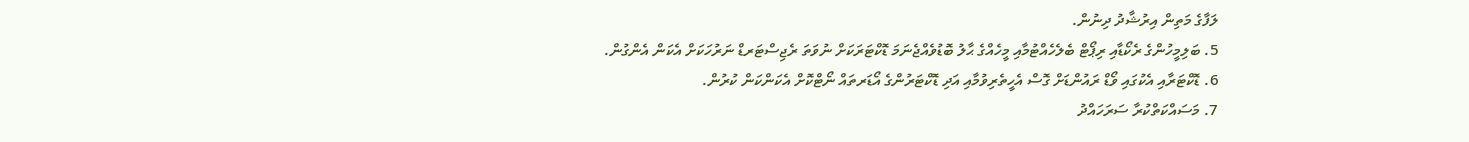ލަފާގެ މަތިން އިރުޝާދު ދިނުން.
5. ބަލިމީހުންގެ ރެކޯޑާއި ރިޕޯޓް ބެލެހެއްޓުމާއި މީހެއްގެ ޙާލު ބޮޑުވެއްޖެނަމަ ޑޮކްޓަރަކަށް ނުވަތަ ރެޖިސްޓަރޑް ނަރުހަކަށް އެކަން އެންގުން.
6. ޑޮކްޓަރާއި އެކުގައި ވޯޑް ރައުންޑަށް ގޮސް އެހީތެރިވުމާއި އަދި ޑޮކްޓަރުންގެ އޯޑަރތައް ނޯޓްކޮށް އެކަންކަން ކުރުން.
7. މަސައްކަތްކުރާ ސަރަހައްދު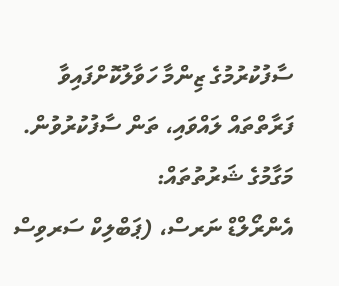ސާފުކުރުމުގެ ޒިންމާ ހަވާލުކޮށްފައިވާ ފަރާތްތައް ލައްވައި، ތަން ސާފުކުރުވުން.
މަގާމުގެ ޝަރުތުތައް:
އެންރޯލްޑް ނަރސް، (ޕަބްލިކް ސަރވިސް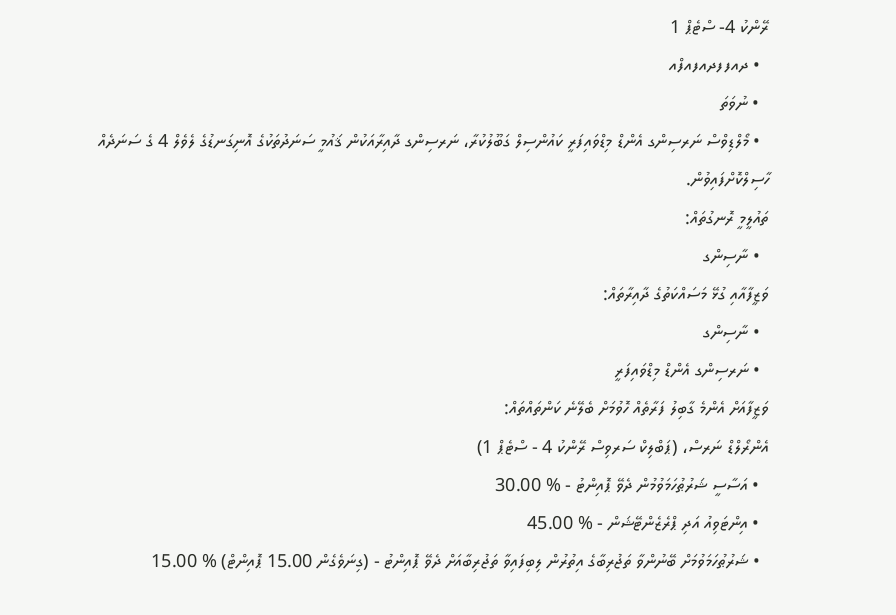ރޭންކު 4- ސްޓެޕް 1
  • ދއފފދއފއފްއ
  • ނުވަތަ
  • މޯލްޑިވްސް ނަރސިންގ އެންޑް މިޑްވައިފަރީ ކައުންސިލް ގަބޫލުކުރާ، ނަރސިންގ ދާއިރާއަކުން ޤައުމީ ސަނަދުތަކުގެ އޮނިގަނޑުގެ ލެވެލް 4 ގެ ސަނަދެއް ހާސިލްކޮށްފައިވުން.
ތައުލީމީ ރޮނގުތައް:
  • ނާސިންގ
ވަޒީފާއާއި ގުޅޭ މަސައްކަތުގެ ދާއިރާތައް:
  • ނާސިންގ
  • ނަރސިންގ އެންޑް މިޑްވައިފަރީ
ވަޒީފާއަށް އެންމެ ގާބިލު ފަރާތެއް ހޮވުމަށް ބެލޭނެ ކަންތައްތައް:
އެންރޯލްޑް ނަރސް، (ޕަބްލިކް ސަރވިސް ރޭންކު 4 - ސްޓެޕް 1)
  • އަސާސީ ޝަރުޠުހަމަވުމުން ދެވޭ ޕޮއިންޓު - % 30.00
  • އިންޓަވިއު އަދި ޕްރެޒެންޓޭޝަން - % 45.00
  • ޝަރުޠުހަމަވުމަށް ބޭނުންވާ ތަޖުރިބާގެ އިތުރުން ލިބިފައިވާ ތަޖުރިބާއަށް ދެވޭ ޕޮއިންޓު - (ގިނަވެގެން 15.00 ޕޮއިންޓް) % 15.00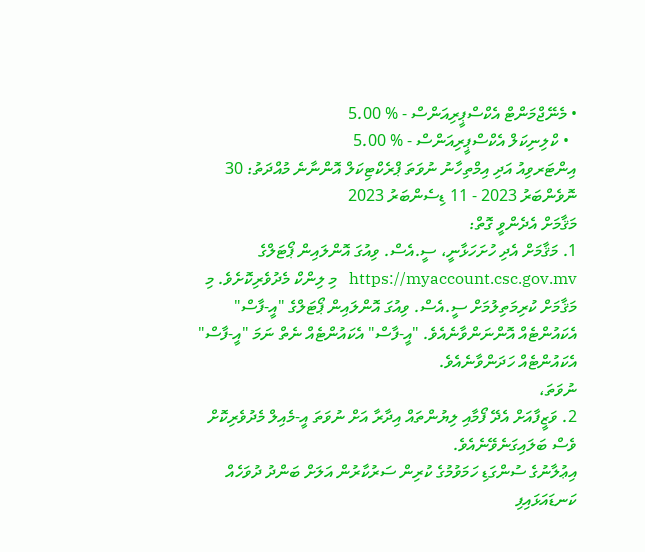• މެނޭޖްމަންޓް އެކްސްޕީރިއަންސް - % 5.00
  • ކްލިނިކަލް އެކްސްޕީރިއަންސް - % 5.00
އިންޓަރވިއު އަދި އިމްތިހާނު ނުވަތަ ޕްރެކްޓިކަލް އޮންނާނެ މުއްދަތު: 30 ނޮވެންބަރު 2023 - 11 ޑިސެންބަރު 2023
މަޤާމަށް އެދެންވީ ގޮތް:
1. މަޤާމަށް އެދި ހުށަހަޅާނީ، ސީ.އެސް. ވިއުގަ އޮންލައިން ޕޯޓަލްގެ https://myaccount.csc.gov.mv   މި ލިންކް މެދުވެރިކޮށެވެ. މި މަޤާމަށް ކުރިމަތިލުމަށް ސީ.އެސް. ވިއުގަ އޮންލައިން ޕޯޓަލްގެ "އީ-ފާސް" އެކައުންޓެއް އޮންނަންވާނެއެވެ. "އީ-ފާސް" އެކައުންޓެއް ނެތް ނަމަ "އީ-ފާސް" އެކައުންޓެއް ހަދަންވާނެއެވެ.
ނުވަތަ،
2. ވަޒީފާއަށް އެދޭ ފޯމާއި ލިޔުންތައް އިދާރާ އަށް ނުވަތަ އީ-މެއިލް މެދުވެރިކޮށް ވެސް ބަލައިގަނެވޭނެއެވެ.
އިޢުލާނުގެ ސުންގަޑި ހަމަވުމުގެ ކުރިން ސަރުކާރުން އަލަށް ބަންދު ދުވަހެއް ކަނޑައަޅައިފި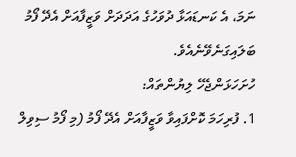ނަމަ، އެ ކަނޑައަޅާ ދުވަހުގެ އަދަދަށް ވަޒީފާއަށް އެދޭ ފޯމު ބަލައިގަނެވޭނެއެވެ.
ހުށަހަޅަންޖެހޭ ލިޔުންތައް:
1. ފުރިހަމަ ކޮށްފައިވާ ވަޒީފާއަށް އެދޭ ފޯމު (މި ފޯމު ސިވިލް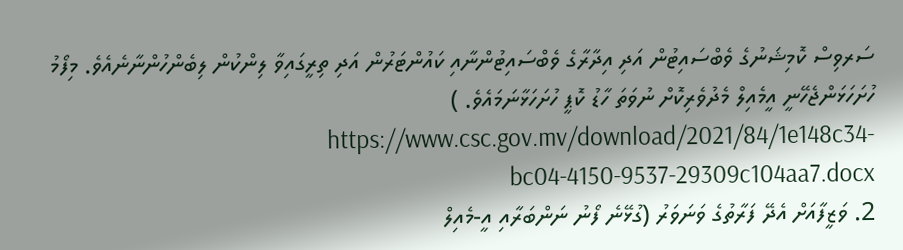ސަރވިސް ކޮމިޝަނުގެ ވެބްސައިޓުން އަދި އިދާރާގެ ވެބްސައިޓުންނާއި ކައުންޓަރުން އަދި ތިރީގައިވާ ލިންކުން ލިބެންހުންނާނެއެވެ. މިފޯމު ހުށަހަޅަންޖެހޭނީ އީމެއިލް މެދުވެރިކޮށް ނުވަތަ ހާޑު ކޮޕީ ހުށަހަޅާނަމައެވެ. )  https://www.csc.gov.mv/download/2021/84/1e148c34-bc04-4150-9537-29309c104aa7.docx
2. ވަޒީފާއަށް އެދޭ ފަރާތުގެ ވަނަވަރު (ގުޅޭނެ ފޯނު ނަންބަރާއި އީ-މެއިލް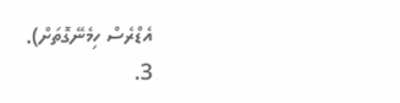އެޑްރެސް ހިމެނޭގޮތަށް).
3.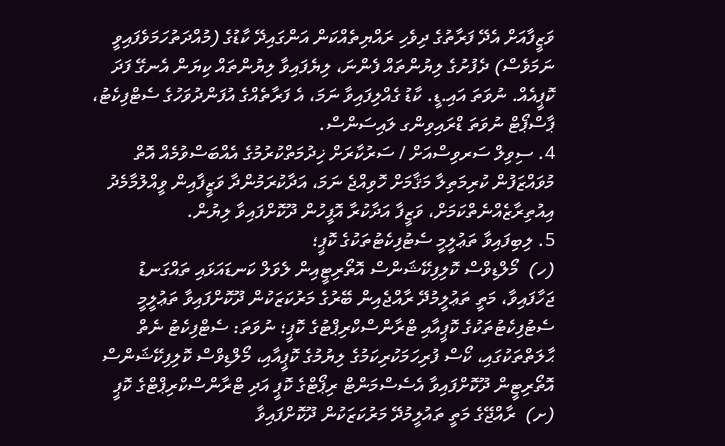ވަޒީފާއަށް އެދޭ ފަރާތުގެ ދިވެހި ރައްޔިތެއްކަން އަންގައިދޭ ކާޑުގެ (މުއްދަތުހަމަވެފައިވީ ނަމަވެސް) ދެފުށުގެ ލިޔުންތައް ފެންނަ، ލިޔެފައިވާ ލިޔުންތައް ކިޔަން އެނގޭ ފަދަ ކޮޕީއެއް. ނުވަތަ އައި.ޑީ. ކާޑު ގެއްލިފައިވާ ނަމަ، އެ ފަރާތެއްގެ އުފަންދުވަހުގެ ސެޓްފިކެޓު، ޕާސްޕޯޓް ނުވަތަ ޑްރައިވިންގ ލައިސަންސް.
4. ސިވިލް ސަރވިސްއަށް / ސަރުކާރަށް ޚިދުމަތްކުރުމުގެ އެއްބަސްވުމެއް އޮތް މުވައްޒަފުން ކުރިމަތިލާ މަޤާމަށް ހޮވިއްޖެ ނަމަ، އަދާކުރަމުންދާ ވަޒީފާއިން ވީއްލުމާމެދު އިއުތިރާޒެއްނެތްކަމަށް، ވަޒީފާ އަދާކުރާ އޮފީހުން ދޫކޮށްފައިވާ ލިޔުން.
5. ލިބިފައިވާ ތަޢުލީމީ ސެޓުފިކެޓުތަކުގެ ކޮޕީ؛
(ހ)  މޯލްޑިވްސް ކޮލިފިކޭޝަންސް އޮތޯރިޓީއިން ލެވަލް ކަނޑައަޅައި ތައްގަނޑު ޖަހާފައިވާ، މަތީ ތަޢުލީމުދޭ ރާއްޖެއިން ބޭރުގެ މަރުކަޒަކުން ދޫކޮށްފައިވާ ތަޢުލީމީ ސެޓުފިކެޓުތަކުގެ ކޮޕީއާއި ޓްރާންސްކްރިޕްޓުގެ ކޮޕީ؛ ނުވަތަ: ސެޓްފިކެޓު ނެތް ޙާލަތްތަކުގައި، ކޯސް ފުރިހަމަކުރިކަމުގެ ލިޔުމުގެ ކޮޕީއާއި، މޯލްޑިވްސް ކޮލިފިކޭޝަންސް އޮތޯރިޓީން ދޫކޮށްފައިވާ އެސެސްމަންޓް ރިޕޯޓްގެ ކޮޕީ އަދި ޓްރާންސްކްރިޕްޓްގެ ކޮޕީ
(ށ)  ރާއްޖޭގެ މަތީ ތައުލީމުދޭ މަރުކަޒަކުން ދޫކޮށްފައިވާ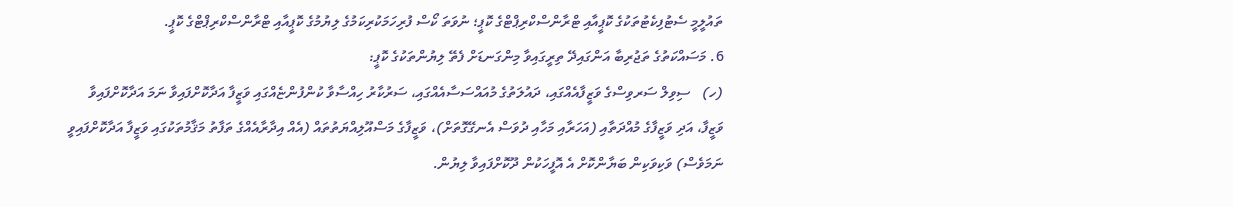ތައުލީމީ ސެޓުފިކެޓުތަކުގެ ކޮޕީއާއި ޓްރާންސްކްރިޕްޓްގެ ކޮޕީ؛ ނުވަތަ ކޯސް ފުރިހަމަކުރިކަމުގެ ލިޔުމުގެ ކޮޕީއާއި ޓްރާންސްކްރިޕްޓްގެ ކޮޕީ.
6. މަސައްކަތުގެ ތަޖުރިބާ އަންގައިދޭ ތިރީގައިވާ މިންގަނޑަށް ފެތޭ ލިޔުންތަކުގެ ކޮޕީ:
(ހ)   ސިވިލް ސަރވިސްގެ ވަޒީފާއެއްގައި، ދައުލަތުގެ މުއައްސަސާއެއްގައި، ސަރުކާރު ހިއްސާވާ ކުންފުންޏެއްގައި ވަޒީފާ އަދާކޮށްފައިވާ ނަމަ އަދާކޮށްފައިވާ ވަޒީފާ، އަދި ވަޒީފާގެ މުއްދަތާއި (އަހަރާއި މަހާއި ދުވަސް އެނގޭގޮތަށް)، ވަޒީފާގެ މަސްއޫލިއްޔަތުތައް (އެއް އިދާރާއެއްގެ ތަފާތު މަޤާމުތަކުގައި ވަޒީފާ އަދާކޮށްފައިވީ ނަމަވެސް) ވަކިވަކިން ބަޔާންކޮށް އެ އޮފީހަކުން ދޫކޮށްފައިވާ ލިޔުން.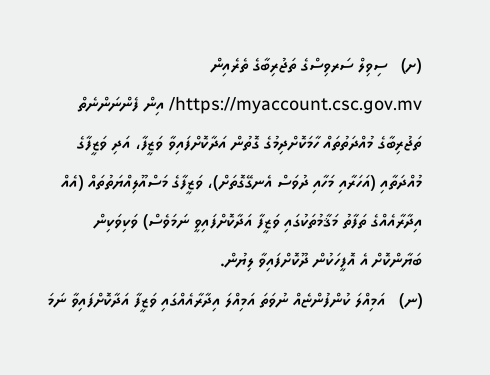(ށ)   ސިވިލް ސަރވިސްގެ ތަޖުރިބާގެ ތެރެއިން https://myaccount.csc.gov.mv/ އިން ފެންނަންނެތް ތަޖުރިބާގެ މުއްދަތުތައް ހާމަކޮށްދިމުގެ ގޮތުން އަދާކޮށްފައިވާ ވަޒީފާ، އަދި ވަޒީފާގެ މުއްދަތާއި (އަހަރާއި މަހާއި ދުވަސް އެނގޭގޮތަށް)، ވަޒީފާގެ މަސްއޫލިއްޔަތުތައް (އެއް އިދާރާއެއްގެ ތަފާތު މަޤާމުތަކުގައި ވަޒީފާ އަދާކޮށްފައިވީ ނަމަވެސް) ވަކިވަކިން ބަޔާންކޮށް އެ އޮފީހަކުން ދޫކޮށްފައިވާ ލިޔުން.
(ނ)   އަމިއްލަ ކުންފުންޏެއް ނުވަތަ އަމިއްލަ އިދާރާއެއްގައި ވަޒީފާ އަދާކޮށްފައިވާ ނަމަ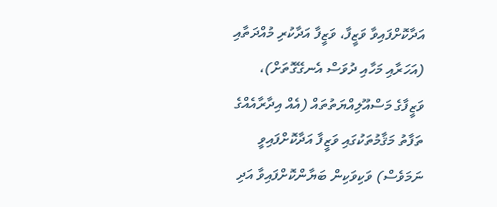އަދާކޮށްފައިވާ ވަޒީފާ، ވަޒީފާ އަދާކުރި މުއްދަތާއި (އަހަރާއި މަހާއި ދުވަސް އެނގޭގޮތަށް)، ވަޒީފާގެ މަސްއޫލިއްޔަތުތައް (އެއް އިދާރާއެއްގެ ތަފާތު މަޤާމުތަކުގައި ވަޒީފާ އަދާކޮށްފައިވީ ނަމަވެސް) ވަކިވަކިން ބަޔާންކޮށްފައިވާ އަދި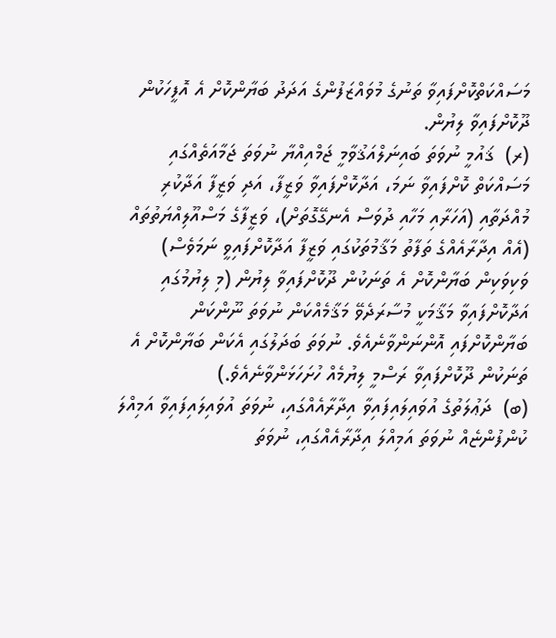މަސައްކަތްކޮށްފައިވާ ތަނުގެ މުވައްޒަފުންގެ އަދަދު ބަޔާންކޮށް އެ އޮފީހަކުން ދޫކޮށްފައިވާ ލިޔުން.
(ރ)  ޤައުމީ ނުވަތަ ބައިނަލްއަޤުވާމީ ޖަމްއިއްޔާ ނުވަތަ ޖަމާއަތެއްގައި މަސައްކަތް ކޮށްފައިވާ ނަމަ، އަދާކޮށްފައިވާ ވަޒީފާ، އަދި ވަޒީފާ އަދާކުރި މުއްދަތާއި (އަހަރާއި މަހާއި ދުވަސް އެނގޭގޮތަށް)، ވަޒީފާގެ މަސްއޫލިއްޔަތުތައް (އެއް އިދާރާއެއްގެ ތަފާތު މަޤާމުތަކުގައި ވަޒީފާ އަދާކޮށްފައިވީ ނަމަވެސް) ވަކިވަކިން ބަޔާންކޮށް އެ ތަނަކުން ދޫކޮށްފައިވާ ލިޔުން (މި ލިޔުމުގައި އަދާކޮށްފައިވާ މަޤާމަކީ މުސާރަދެވޭ މަޤާމެއްކަން ނުވަތަ ނޫންކަން ބަޔާންކޮށްފައި އޮންނަންވާނެއެވެ. ނުވަތަ ބަދަލުގައި އެކަން ބަޔާންކޮށް އެ ތަނަކުން ދޫކޮށްފައިވާ ރަސްމީ ލިޔުމެއް ހުށަހަޅަންވާނެއެވެ.)
(ބ)  ދަޢުލަތުގެ އުވައިލައިފައިވާ އިދާރާއެއްގައި، ނުވަތަ އުވައިލައިފައިވާ އަމިއްލަ ކުންފުންޏެއް ނުވަތަ އަމިއްލަ އިދާރާއެއްގައި، ނުވަތަ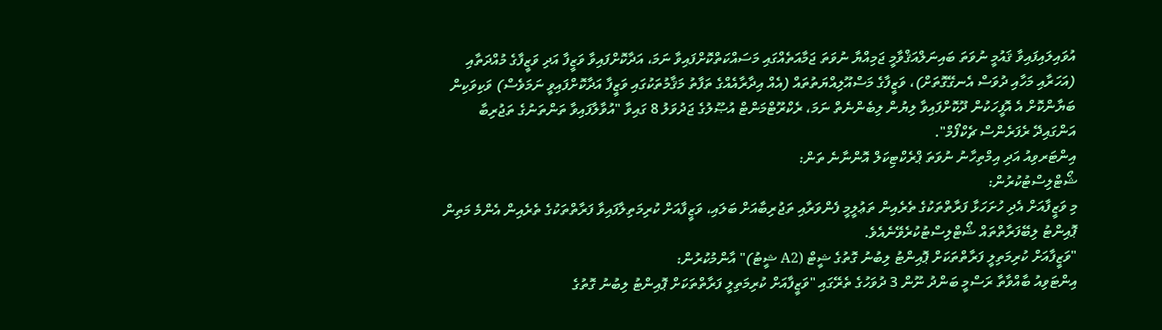އުވައިލައިފައިވާ ޤައުމީ ނުވަތަ ބައިނަލްއަޤްވާމީ ޖަމިއްޔާ ނުވަތަ ޖަމާއަތެއްގައި މަސައްކަތްކޮށްފައިވާ ނަމަ، އަދާކޮށްފައިވާ ވަޒީފާ އަދި ވަޒީފާގެ މުއްދަތާއި (އަހަރާއި މަހާއި ދުވަސް އެނގޭގޮތަށް)، ވަޒީފާގެ މަސްއޫލިއްޔަތުތައް (އެއް އިދާރާއެއްގެ ތަފާތު މަޤާމުތަކުގައި ވަޒީފާ އަދާކޮށްފައިވީ ނަމަވެސް) ވަކިވަކިން ބަޔާންކޮށް އެ އޮފީހަކުން ދޫކޮށްފައިވާ ލިޔުން ލިބެންނެތް ނަމަ، ރެކްރޫޓްމަންޓް އުޞޫލުގެ ޖަދުވަލު 8 ގައިވާ "އުވާލާފައިވާ ތަންތަނުގެ ތަޖުރިބާ އަންގައިދޭ ރެފަރެންސް ޗެކްފޯމް".
އިންޓަރވިއު އަދި އިމްތިހާނު ނުވަތަ ޕްރެކްޓިކަލް އޮންނާނެ ތަން:
ޝޯޓްލިސްޓުކުރުން:
މި ވަޒީފާއަށް އެދި ހުށަހަޅާ ފަރާތްތަކުގެ ތެރެއިން ތަޢުލީމީ ފެންވަރާއި ތަޖުރިބާއަށް ބަލައި، ވަޒީފާއަށް ކުރިމަތިލާފައިވާ ފަރާތްތަކުގެ ތެރެއިން އެންމެ މަތިން ޕޮއިންޓު ލިބޭފަރާތްތައް ޝޯޓްލިސްޓުކުރެވޭނެއެވެ.
"ވަޒީފާއަށް ކުރިމަތިލީ ފަރާތްތަކަށް ޕޮއިންޓު ލިބުނު ގޮތުގެ ޝީޓް (A2 ޝީޓު)" އާންމުކުރުން:
އިންޓަވިއު ބާއްވާތާ ރަސްމީ ބަންދު ނޫން 3 ދުވަހުގެ ތެރޭގައި "ވަޒީފާއަށް ކުރިމަތިލީ ފަރާތްތަކަށް ޕޮއިންޓު ލިބުނު ގޮތުގެ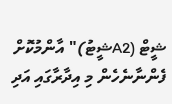ޝީޓް (A2ޝީޓު)" އާންމުކޮށް ފެންނާނެހެން މި އިދާރާގައި އަދި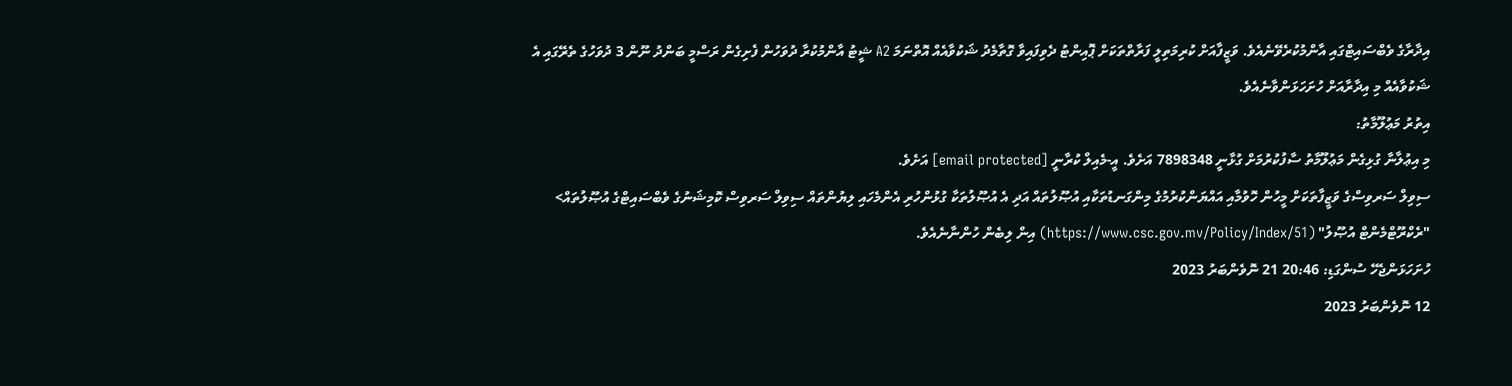އިދާރާގެ ވެބްސައިޓްގައި އާންމުކުރެވޭނެއެވެ. ވަޒީފާއަށް ކުރިމަތިލީ ފަރާތްތަކަށް ޕޮއިންޓު ދެވިފައިވާ ގޮތާމެދު ޝަކުވާއެއް އޮތްނަމަ A2 ޝީޓު އާންމުކުރާ ދުވަހުން ފެށިގެން ރަސްމީ ބަންދު ނޫން 3 ދުވަހުގެ ތެރޭގައި އެ ޝަކުވާއެއް މި އިދާރާއަށް ހުށަހަޅަންވާނެއެވެ.
އިތުރު މަޢުލޫމާތު:
މި އިޢުލާނާ ގުޅިގެން މަޢުލޫމާތު ސާފުކުރުމަށް ގުޅާނީ 7898348 އަށެވެ. އީ-މެއިލް ކުރާނީ [email protected] އަށެވެ.
ސިވިލް ސަރވިސްގެ ވަޒީފާތަކަށް މީހުން ހޮވުމާއި އައްޔަންކުރުމުގެ މިންގަނޑުތަކާއި އުޞޫލުތައް އަދި އެ އުޞޫލުތަކާ ގުޅުންހުރި އެންމެހައި ލިޔުންތައް ސިވިލް ސަރވިސް ކޮމިޝަނުގެ ވެބްސައިޓްގެ އުޞޫލުތައް> "ރެކްރޫޓްމެންޓް އުޞޫލު" (https://www.csc.gov.mv/Policy/Index/51) އިން ލިބެން ހުންނާނެއެވެ.
ހުށަހަޅަންޖެހޭ ސުންގަޑި: 20:46 21 ނޮވެންބަރު 2023
12 ނޮވެންބަރު 2023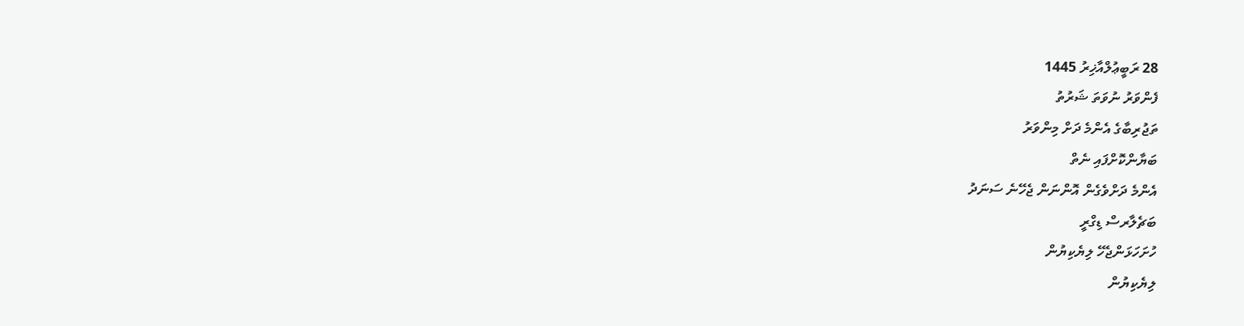28 ރަބީޢުލްއާޚިރު 1445
ފެންވަރު ނުވަތަ ޝަރުތު
ތަޖުރިބާގެ އެންމެ ދަށް މިންވަރު
ބަޔާންކޮށްފައި ނެތް
އެންމެ ދަށްވެގެން އޮންނަން ޖެހޭނެ ސަނަދު
ބަޗެލާރސް ޑިގްރީ
ހުށަހަޅަންޖެހޭ ލިޔެކިޔުން
ލިޔެކިޔުން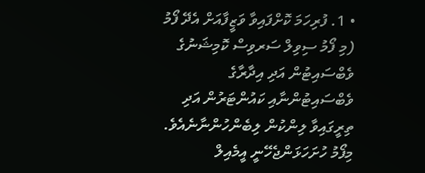• 1. ފުރިހަމަ ކޮށްފައިވާ ވަޒީފާއަށް އެދޭ ފޯމު (މި ފޯމު ސިވިލް ސަރވިސް ކޮމިޝަނުގެ ވެބްސައިޓުން އަދި އިދާރާގެ ވެބްސައިޓުންނާއި ކައުންޓަރުން އަދި ތިރީގައިވާ ލިންކުން ލިބެންހުންނާނެއެވެ. މިފޯމު ހުށަހަޅަންޖެހޭނީ އީމެއިލް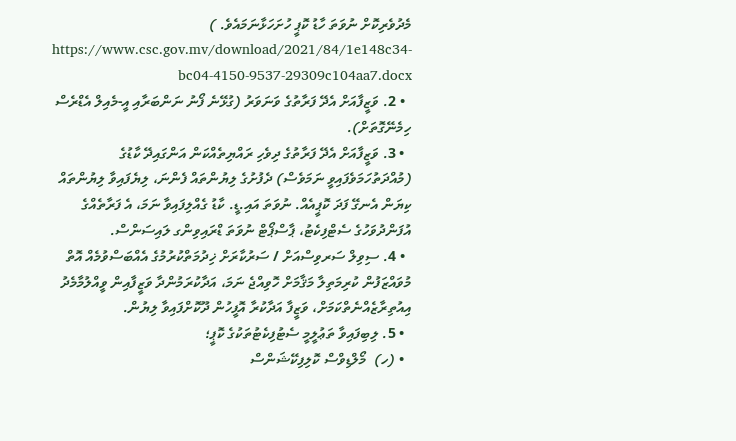މެދުވެރިކޮށް ނުވަތަ ހާޑު ކޮޕީ ހުށަހަޅާނަމައެވެ. )  https://www.csc.gov.mv/download/2021/84/1e148c34-bc04-4150-9537-29309c104aa7.docx
  • 2. ވަޒީފާއަށް އެދޭ ފަރާތުގެ ވަނަވަރު (ގުޅޭނެ ފޯނު ނަންބަރާއި އީ-މެއިލް އެޑްރެސް ހިމެނޭގޮތަށް).
  • 3. ވަޒީފާއަށް އެދޭ ފަރާތުގެ ދިވެހި ރައްޔިތެއްކަން އަންގައިދޭ ކާޑުގެ (މުއްދަތުހަމަވެފައިވީ ނަމަވެސް) ދެފުށުގެ ލިޔުންތައް ފެންނަ، ލިޔެފައިވާ ލިޔުންތައް ކިޔަން އެނގޭ ފަދަ ކޮޕީއެއް. ނުވަތަ އައި.ޑީ. ކާޑު ގެއްލިފައިވާ ނަމަ، އެ ފަރާތެއްގެ އުފަންދުވަހުގެ ސެޓްފިކެޓު، ޕާސްޕޯޓް ނުވަތަ ޑްރައިވިންގ ލައިސަންސް.
  • 4. ސިވިލް ސަރވިސްއަށް / ސަރުކާރަށް ޚިދުމަތްކުރުމުގެ އެއްބަސްވުމެއް އޮތް މުވައްޒަފުން ކުރިމަތިލާ މަޤާމަށް ހޮވިއްޖެ ނަމަ، އަދާކުރަމުންދާ ވަޒީފާއިން ވީއްލުމާމެދު އިއުތިރާޒެއްނެތްކަމަށް، ވަޒީފާ އަދާކުރާ އޮފީހުން ދޫކޮށްފައިވާ ލިޔުން.
  • 5. ލިބިފައިވާ ތަޢުލީމީ ސެޓުފިކެޓުތަކުގެ ކޮޕީ؛
  • (ހ)  މޯލްޑިވްސް ކޮލިފިކޭޝަންސް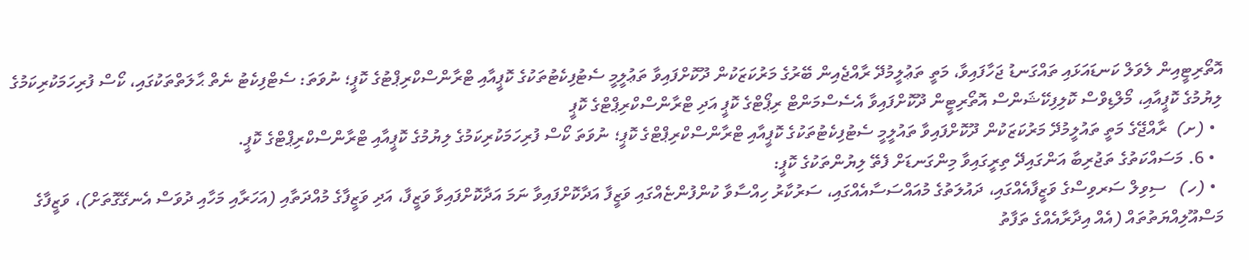އޮތޯރިޓީއިން ލެވަލް ކަނޑައަޅައި ތައްގަނޑު ޖަހާފައިވާ، މަތީ ތަޢުލީމުދޭ ރާއްޖެއިން ބޭރުގެ މަރުކަޒަކުން ދޫކޮށްފައިވާ ތަޢުލީމީ ސެޓުފިކެޓުތަކުގެ ކޮޕީއާއި ޓްރާންސްކްރިޕްޓުގެ ކޮޕީ؛ ނުވަތަ: ސެޓްފިކެޓު ނެތް ޙާލަތްތަކުގައި، ކޯސް ފުރިހަމަކުރިކަމުގެ ލިޔުމުގެ ކޮޕީއާއި، މޯލްޑިވްސް ކޮލިފިކޭޝަންސް އޮތޯރިޓީން ދޫކޮށްފައިވާ އެސެސްމަންޓް ރިޕޯޓްގެ ކޮޕީ އަދި ޓްރާންސްކްރިޕްޓްގެ ކޮޕީ
  • (ށ)  ރާއްޖޭގެ މަތީ ތައުލީމުދޭ މަރުކަޒަކުން ދޫކޮށްފައިވާ ތައުލީމީ ސެޓުފިކެޓުތަކުގެ ކޮޕީއާއި ޓްރާންސްކްރިޕްޓްގެ ކޮޕީ؛ ނުވަތަ ކޯސް ފުރިހަމަކުރިކަމުގެ ލިޔުމުގެ ކޮޕީއާއި ޓްރާންސްކްރިޕްޓްގެ ކޮޕީ.
  • 6. މަސައްކަތުގެ ތަޖުރިބާ އަންގައިދޭ ތިރީގައިވާ މިންގަނޑަށް ފެތޭ ލިޔުންތަކުގެ ކޮޕީ:
  • (ހ)   ސިވިލް ސަރވިސްގެ ވަޒީފާއެއްގައި، ދައުލަތުގެ މުއައްސަސާއެއްގައި، ސަރުކާރު ހިއްސާވާ ކުންފުންޏެއްގައި ވަޒީފާ އަދާކޮށްފައިވާ ނަމަ އަދާކޮށްފައިވާ ވަޒީފާ، އަދި ވަޒީފާގެ މުއްދަތާއި (އަހަރާއި މަހާއި ދުވަސް އެނގޭގޮތަށް)، ވަޒީފާގެ މަސްއޫލިއްޔަތުތައް (އެއް އިދާރާއެއްގެ ތަފާތު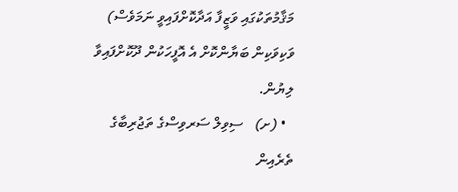މަޤާމުތަކުގައި ވަޒީފާ އަދާކޮށްފައިވީ ނަމަވެސް) ވަކިވަކިން ބަޔާންކޮށް އެ އޮފީހަކުން ދޫކޮށްފައިވާ ލިޔުން.
  • (ށ)   ސިވިލް ސަރވިސްގެ ތަޖުރިބާގެ ތެރެއިން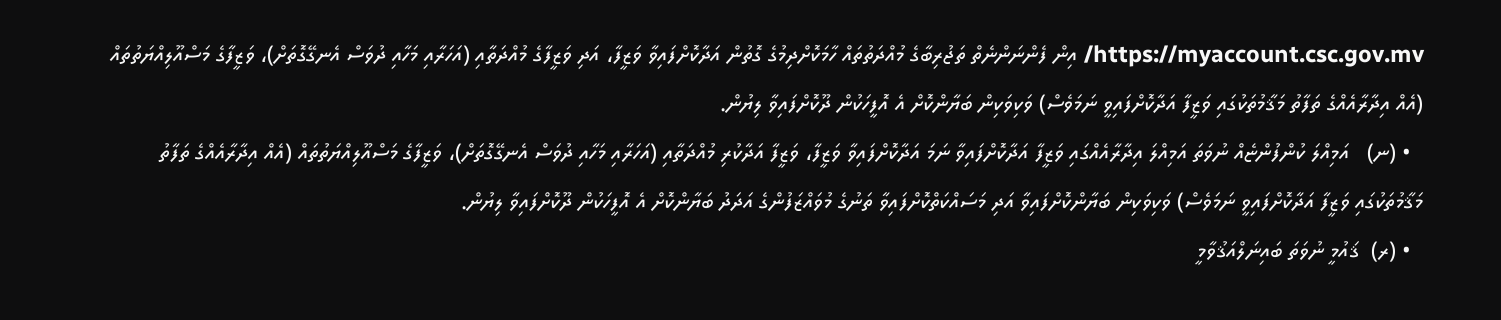https://myaccount.csc.gov.mv/ އިން ފެންނަންނެތް ތަޖުރިބާގެ މުއްދަތުތައް ހާމަކޮށްދިމުގެ ގޮތުން އަދާކޮށްފައިވާ ވަޒީފާ، އަދި ވަޒީފާގެ މުއްދަތާއި (އަހަރާއި މަހާއި ދުވަސް އެނގޭގޮތަށް)، ވަޒީފާގެ މަސްއޫލިއްޔަތުތައް (އެއް އިދާރާއެއްގެ ތަފާތު މަޤާމުތަކުގައި ވަޒީފާ އަދާކޮށްފައިވީ ނަމަވެސް) ވަކިވަކިން ބަޔާންކޮށް އެ އޮފީހަކުން ދޫކޮށްފައިވާ ލިޔުން.
  • (ނ)   އަމިއްލަ ކުންފުންޏެއް ނުވަތަ އަމިއްލަ އިދާރާއެއްގައި ވަޒީފާ އަދާކޮށްފައިވާ ނަމަ އަދާކޮށްފައިވާ ވަޒީފާ، ވަޒީފާ އަދާކުރި މުއްދަތާއި (އަހަރާއި މަހާއި ދުވަސް އެނގޭގޮތަށް)، ވަޒީފާގެ މަސްއޫލިއްޔަތުތައް (އެއް އިދާރާއެއްގެ ތަފާތު މަޤާމުތަކުގައި ވަޒީފާ އަދާކޮށްފައިވީ ނަމަވެސް) ވަކިވަކިން ބަޔާންކޮށްފައިވާ އަދި މަސައްކަތްކޮށްފައިވާ ތަނުގެ މުވައްޒަފުންގެ އަދަދު ބަޔާންކޮށް އެ އޮފީހަކުން ދޫކޮށްފައިވާ ލިޔުން.
  • (ރ)  ޤައުމީ ނުވަތަ ބައިނަލްއަޤުވާމީ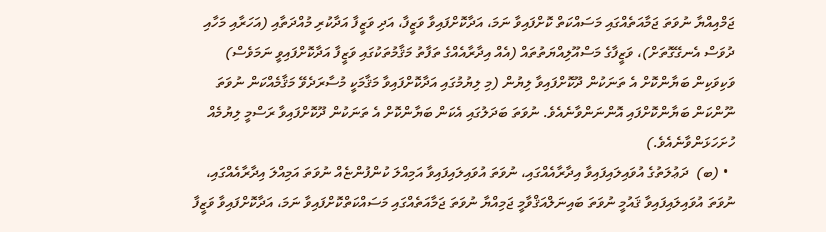ޖަމްއިއްޔާ ނުވަތަ ޖަމާއަތެއްގައި މަސައްކަތް ކޮށްފައިވާ ނަމަ، އަދާކޮށްފައިވާ ވަޒީފާ، އަދި ވަޒީފާ އަދާކުރި މުއްދަތާއި (އަހަރާއި މަހާއި ދުވަސް އެނގޭގޮތަށް)، ވަޒީފާގެ މަސްއޫލިއްޔަތުތައް (އެއް އިދާރާއެއްގެ ތަފާތު މަޤާމުތަކުގައި ވަޒީފާ އަދާކޮށްފައިވީ ނަމަވެސް) ވަކިވަކިން ބަޔާންކޮށް އެ ތަނަކުން ދޫކޮށްފައިވާ ލިޔުން (މި ލިޔުމުގައި އަދާކޮށްފައިވާ މަޤާމަކީ މުސާރަދެވޭ މަޤާމެއްކަން ނުވަތަ ނޫންކަން ބަޔާންކޮށްފައި އޮންނަންވާނެއެވެ. ނުވަތަ ބަދަލުގައި އެކަން ބަޔާންކޮށް އެ ތަނަކުން ދޫކޮށްފައިވާ ރަސްމީ ލިޔުމެއް ހުށަހަޅަންވާނެއެވެ.)
  • (ބ)  ދަޢުލަތުގެ އުވައިލައިފައިވާ އިދާރާއެއްގައި، ނުވަތަ އުވައިލައިފައިވާ އަމިއްލަ ކުންފުންޏެއް ނުވަތަ އަމިއްލަ އިދާރާއެއްގައި، ނުވަތަ އުވައިލައިފައިވާ ޤައުމީ ނުވަތަ ބައިނަލްއަޤްވާމީ ޖަމިއްޔާ ނުވަތަ ޖަމާއަތެއްގައި މަސައްކަތްކޮށްފައިވާ ނަމަ، އަދާކޮށްފައިވާ ވަޒީފާ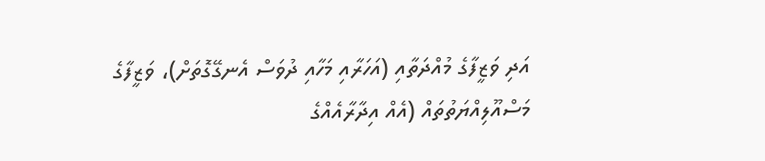އަދި ވަޒީފާގެ މުއްދަތާއި (އަހަރާއި މަހާއި ދުވަސް އެނގޭގޮތަށް)، ވަޒީފާގެ މަސްއޫލިއްޔަތުތައް (އެއް އިދާރާއެއްގެ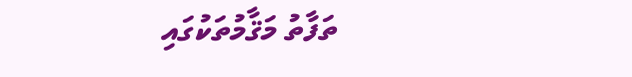ތަފާތު މަޤާމުތަކުގައި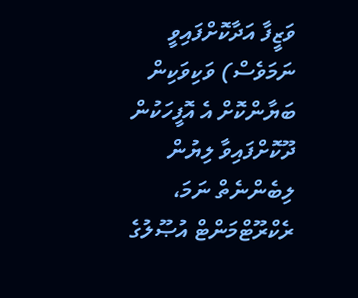ވަޒީފާ އަދާކޮށްފައިވީ ނަމަވެސް) ވަކިވަކިން ބަޔާންކޮށް އެ އޮފީހަކުން ދޫކޮށްފައިވާ ލިޔުން ލިބެންނެތް ނަމަ، ރެކްރޫޓްމަންޓް އުޞޫލުގެ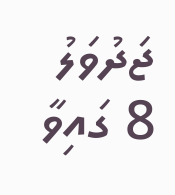ޖަދުވަލު 8 ގައިވާ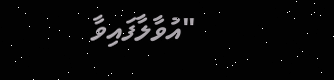"އުވާލާފައިވާ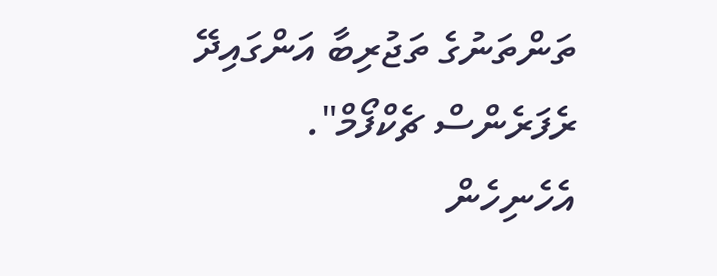ތަންތަނުގެ ތަޖުރިބާ އަންގައިދޭ ރެފަރެންސް ޗެކްފޯމް".
އެހެނިހެން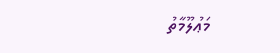މަޢުލޫމާތު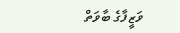ވަޒީފާގެ ބާވަތް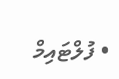• ފުލްޓައިމް